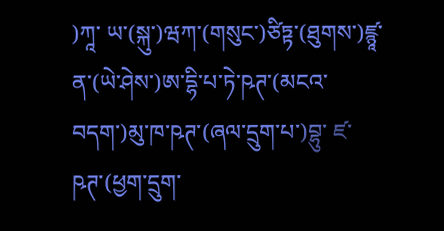)ཀཱ་ ཡ་(སྐུ་)ཝཀ་(གསུང་)ཙིཏྟ་(ཐུགས་)ཛྙཱ་ན་(ཡེ་ཤེས་)ཨ་དྷི་པ་ཏེ་ཥཊ་(མངའ་བདག་)མུ་ཁ་ཥཊ་(ཞལ་དྲུག་པ་)བྷུ་ ཛ་ཥཊ་(ཕྱག་དྲུག་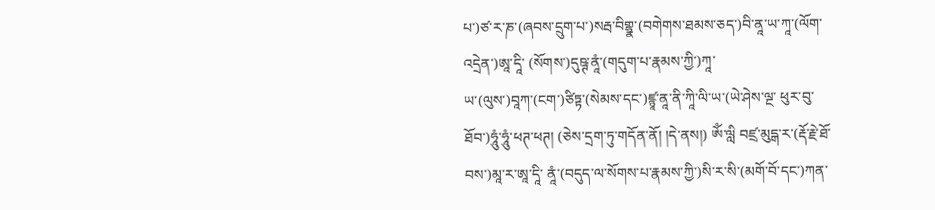པ་)ཙ་ར་ཎ་(ཞབས་དྲུག་པ་)སརྦ་བིགྷྣ་(བགེགས་ཐམས་ཅད་)བི་ནཱ་ཡ་ཀཱ་(ལོག་འདྲེན་)ཨཱ་དཱི་ (སོགས་)དུཥྚ་ནཱཾ་(གདུག་པ་རྣམས་ཀྱི་)ཀཱ་ཡ་(ལུས་)བཱཀ་(ངག་)ཙིཏྟ་(སེམས་དང་)ཛྙཱ་ནཱ་ནི་ཀཱི་ལི་ཡ་(ཡེ་ཤེས་ལྔ་ ཕུར་བུ་ཐོབ་)ཧཱུཾ་ཧཱུཾ་ཕཊ་ཕཊ། (ཅེས་དྲག་ཏུ་གདོན་ནོ། །དེ་ནས།) ༀ་ལླི བཛྲ་མུདྒ་ར་(རྡོ་རྗེ་ཐོ་བས་)མཱ་ར་ཨཱ་དཱི་ ནཱཾ་(བདུད་ལ་སོགས་པ་རྣམས་ཀྱི་)སི་ར་སི་(མགོ་བོ་དང་)ཀན་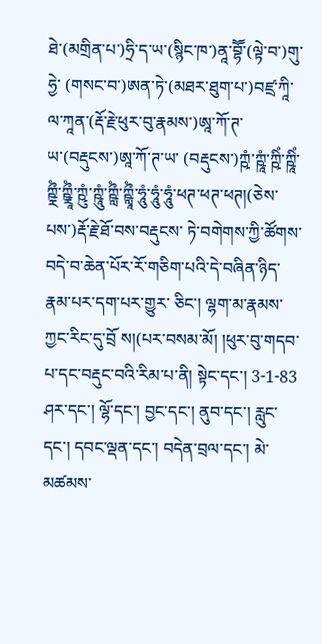ཐེ་(མགྲིན་པ་)ཧྲི་ད་ཡ་(སྙིང་ཁ་)ནཱ་བྷཽ་(ལྟེ་བ་)གུ་ཧྱེ་ (གསང་བ་)ཨན་ཏེ་(མཐར་ཐུག་པ་)བཛྲ་ཀཱི་ལ་ཀཱན་(རྡོ་རྗེ་ཕུར་བུ་རྣམས་)ཨཱ་ཀོ་ཊ་ཡ་(བརྡུངས་)ཨཱ་ཀོ་ཊ་ཡ་ (བརྡུངས་)ཀྵཾ་ཀྵཱཾ་ཀྵིཾ་ཀྵཱིཾ་ཀྵྼྀཾ་ཀྵྼཱྀཾ་ཀྵུཾ་ཀྵཱུཾ་ཀྵླྀཾ་ཀྵླཱྀཾ་ཧཱུཾ་ཧཱུཾ་ཧཱུཾ་ཕཊ་ཕཊ་ཕཊ།(ཅེས་པས་)རྡོ་རྗེ་ཐོ་བས་བརྡུངས་ ཏེ་བགེགས་ཀྱི་ཚོགས་བདེ་བ་ཆེན་པོར་རོ་གཅིག་པའི་དེ་བཞིན་ཉིད་རྣམ་པར་དག་པར་གྱུར་ ཅིང་། ལྷག་མ་རྣམས་ཀྱང་རིང་དུ་བྲོ ས།(པར་བསམ་མོ། །ཕུར་བུ་གདབ་པ་དང་བརྡུང་བའི་རིམ་པ་ནི། སྟེང་དང་། 3-1-83 ཤར་དང་། ལྷོ་དང་། བྱང་དང་། ནུབ་དང་། རླུང་དང་། དབང་ལྡན་དང་། བདེན་བྲལ་དང་། མེ་མཚམས་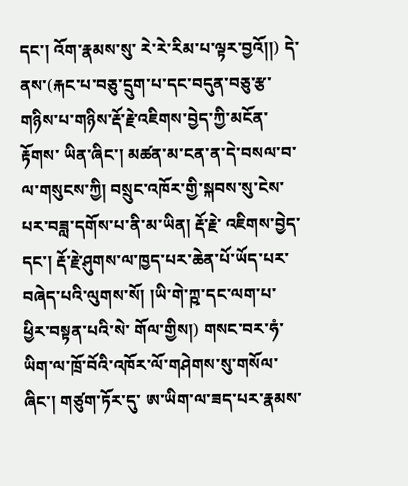དང་། འོག་རྣམས་སུ་ རེ་རེ་རིམ་པ་ལྟར་བྱའོ།།) དེ་ནས་(རྐང་པ་བཅུ་དྲུག་པ་དང་བདུན་བཅུ་རྩ་གཉིས་པ་གཉིས་རྡོ་རྗེ་འཇིགས་བྱེད་ཀྱི་མངོན་རྟོགས་ ཡིན་ཞིང་། མཚན་མ་ངན་ན་དེ་བསལ་བ་ལ་གསུངས་ཀྱི། བསྲུང་འཁོར་གྱི་སྐབས་སུ་ངེས་པར་བཟླ་དགོས་པ་ནི་མ་ཡིན། རྡོ་རྗེ་ འཇིགས་བྱེད་དང་། རྡོ་རྗེ་ཤུགས་ལ་ཁྱད་པར་ཆེན་པོ་ཡོད་པར་བཞེད་པའི་ལུགས་སོ། །ཡི་གེ་ཀྵ་དང་ལག་པ་ཕྱིར་བསྟན་པའི་སེ་ གོལ་གྱིས།) གསང་བར་ཧཾ་ཡིག་ལ་ཁྲོ་བོའི་འཁོར་ལོ་གཤེགས་སུ་གསོལ་ཞིང་། གཙུག་ཏོར་དུ་ ཨ་ཡིག་ལ་ཟད་པར་རྣམས་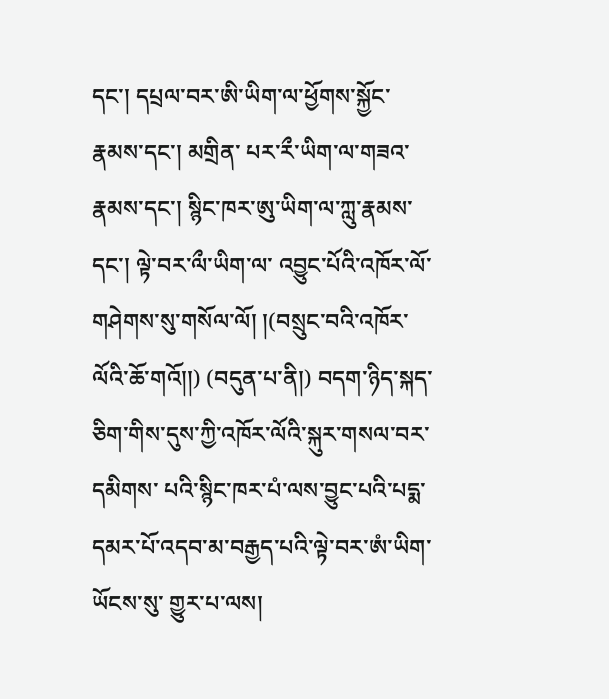དང་། དཔྲལ་བར་ཨི་ཡིག་ལ་ཕྱོགས་སྐྱོང་རྣམས་དང་། མགྲིན་ པར་རྀ་ཡིག་ལ་གཟའ་རྣམས་དང་། སྙིང་ཁར་ཨུ་ཡིག་ལ་ཀླུ་རྣམས་དང་། ལྟེ་བར་ལྀ་ཡིག་ལ་ འབྱུང་པོའི་འཁོར་ལོ་གཤེགས་སུ་གསོལ་ལོ། །(བསྲུང་བའི་འཁོར་ལོའི་ཆོ་གའོ།།) (བདུན་པ་ནི།) བདག་ཉིད་སྐད་ཅིག་གིས་དུས་ཀྱི་འཁོར་ལོའི་སྐུར་གསལ་བར་དམིགས་ པའི་སྙིང་ཁར་པཾ་ལས་བྱུང་པའི་པདྨ་དམར་པོ་འདབ་མ་བརྒྱད་པའི་ལྟེ་བར་ཨཾ་ཡིག་ཡོངས་སུ་ གྱུར་པ་ལས།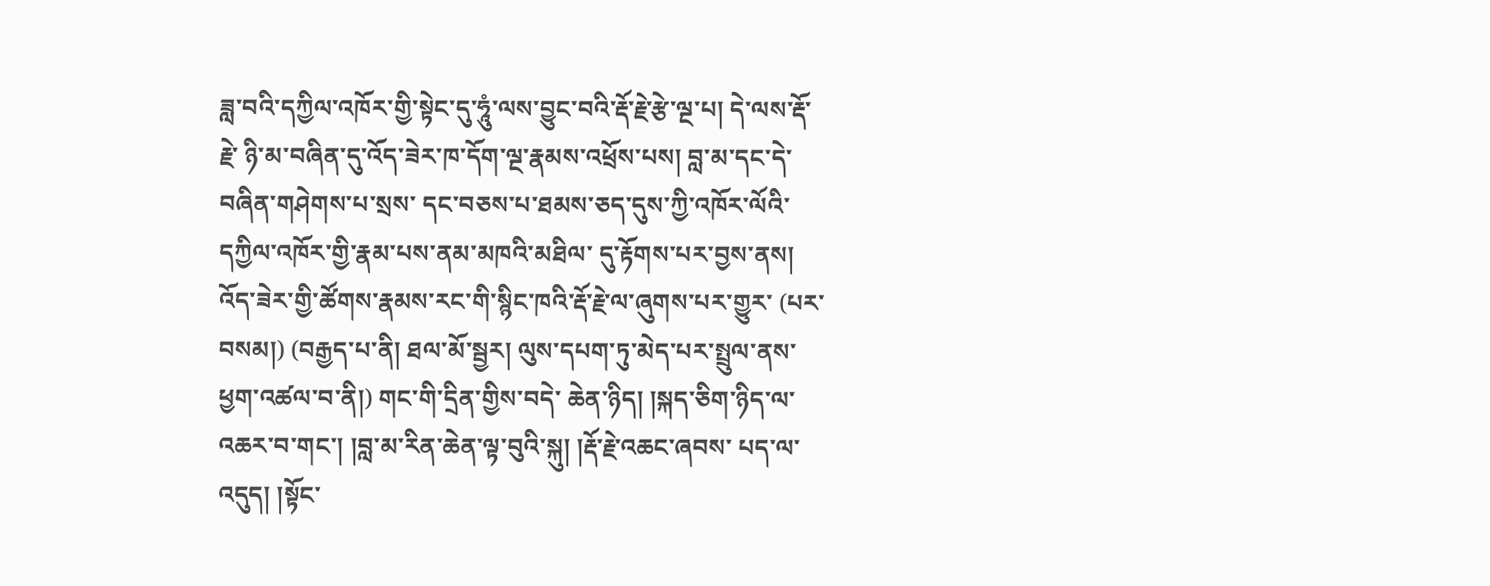ཟླ་བའི་དཀྱིལ་འཁོར་གྱི་སྟེང་དུ་ཧཱུཾ་ལས་བྱུང་བའི་རྡོ་རྗེ་རྩེ་ལྔ་པ། དེ་ལས་རྡོ་རྗེ་ ཉི་མ་བཞིན་དུ་འོད་ཟེར་ཁ་དོག་ལྔ་རྣམས་འཕྲོས་པས། བླ་མ་དང་དེ་བཞིན་གཤེགས་པ་སྲས་ དང་བཅས་པ་ཐམས་ཅད་དུས་ཀྱི་འཁོར་ལོའི་དཀྱིལ་འཁོར་གྱི་རྣམ་པས་ནམ་མཁའི་མཐིལ་ དུ་རྟོགས་པར་བྱས་ནས། འོད་ཟེར་གྱི་ཚོགས་རྣམས་རང་གི་སྙིང་ཁའི་རྡོ་རྗེ་ལ་ཞུགས་པར་གྱུར་ (པར་བསམ།) (བརྒྱད་པ་ནི། ཐལ་མོ་སྦྱར། ལུས་དཔག་ཏུ་མེད་པར་སྤྲུལ་ནས་ཕྱག་འཚལ་བ་ནི།) གང་གི་དྲིན་གྱིས་བདེ་ ཆེན་ཉིད། །སྐད་ཅིག་ཉིད་ལ་འཆར་བ་གང་། །བླ་མ་རིན་ཆེན་ལྟ་བུའི་སྐུ། །རྡོ་རྗེ་འཆང་ཞབས་ པད་ལ་འདུད། །སྟོང་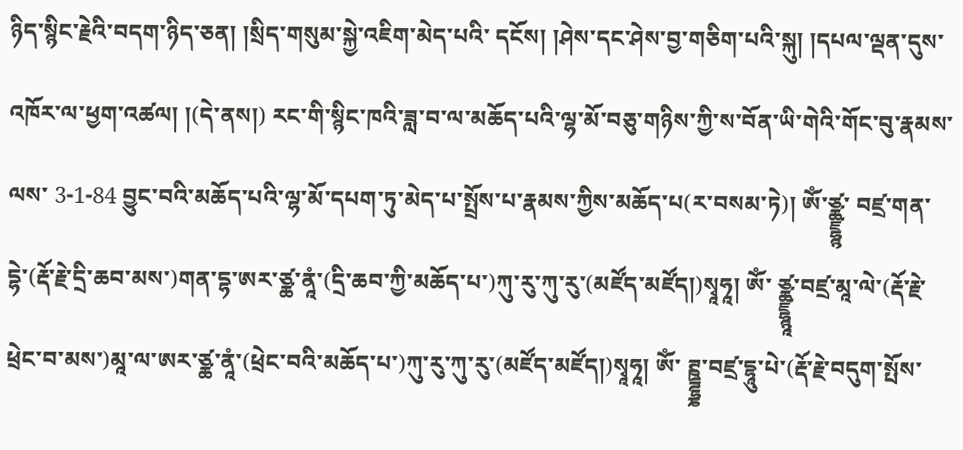ཉིད་སྙིང་རྗེའི་བདག་ཉིད་ཅན། །སྲིད་གསུམ་སྐྱེ་འཇིག་མེད་པའི་ དངོས། །ཤེས་དང་ཤེས་བྱ་གཅིག་པའི་སྐུ། །དཔལ་ལྡན་དུས་འཁོར་ལ་ཕྱག་འཚལ། །(དེ་ནས།) རང་གི་སྙིང་ཁའི་ཟླ་བ་ལ་མཆོད་པའི་ལྷ་མོ་བཅུ་གཉིས་ཀྱི་ས་བོན་ཡི་གེའི་གོང་བུ་རྣམས་ལས་ 3-1-84 བྱུང་བའི་མཆོད་པའི་ལྷ་མོ་དཔག་ཏུ་མེད་པ་སྤྲོས་པ་རྣམས་ཀྱིས་མཆོད་པ(ར་བསམ་ཏེ)། ༀ་ཙྪྫྷྙ་ བཛྲ་གན་དྷེ་(རྡོ་རྗེ་དྲི་ཆབ་མས་)གན་དྷ་ཨར་ཙྪ་ནཱཾ་(དྲི་ཆབ་ཀྱི་མཆོད་པ་)ཀུ་རུ་ཀུ་རུ་(མཛོད་མཛོད།)སྭཱཧཱ། ༀ་ ཙྪྫྷྙཱ་བཛྲ་མཱ་ལེ་(རྡོ་རྗེ་ཕྲེང་བ་མས་)མཱ་ལ་ཨར་ཙྪ་ནཱཾ་(ཕྲེང་བའི་མཆོད་པ་)ཀུ་རུ་ཀུ་རུ་(མཛོད་མཛོད།)སྭཱཧཱ། ༀ་ ཊྛྜྷྞ་བཛྲ་དྷཱུ་པེ་(རྡོ་རྗེ་བདུག་སྤོས་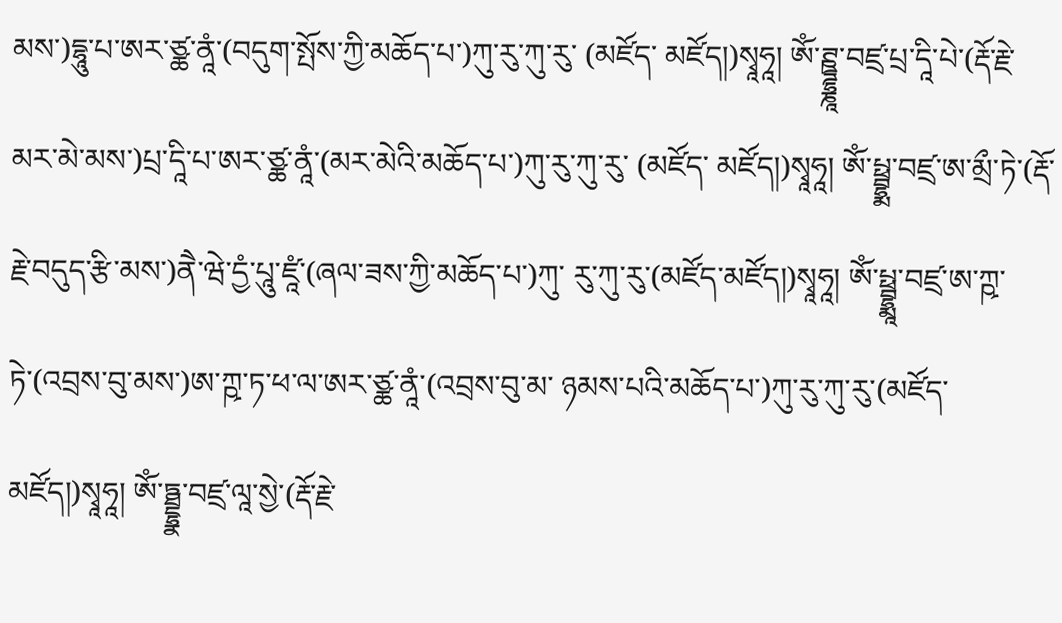མས་)དྷཱུ་པ་ཨར་ཙྪ་ནཱཾ་(བདུག་སྤོས་ཀྱི་མཆོད་པ་)ཀུ་རུ་ཀུ་རུ་ (མཛོད་ མཛོད།)སྭཱཧཱ། ༀ་ཊྛྜྷྞཱ་བཛྲ་པྲ་དཱི་པེ་(རྡོ་རྗེ་མར་མེ་མས་)པྲ་དཱི་པ་ཨར་ཙྪ་ནཱཾ་(མར་མེའི་མཆོད་པ་)ཀུ་རུ་ཀུ་རུ་ (མཛོད་ མཛོད།)སྭཱཧཱ། ༀ་པྥྦྷྨ་བཛྲ་ཨ་མྲྀ་ཏེ་(རྡོ་རྗེ་བདུད་རྩི་མས་)ནཻ་ཝེ་དྱཾ་པཱུ་ཛཱཾ་(ཞལ་ཟས་ཀྱི་མཆོད་པ་)ཀུ་ རུ་ཀུ་རུ་(མཛོད་མཛོད།)སྭཱཧཱ། ༀ་པྥྦྷྨཱ་བཛྲ་ཨ་ཀྵ་ཏེ་(འབྲས་བུ་མས་)ཨ་ཀྵ་ཏ་ཕ་ལ་ཨར་ཙྪ་ནཱཾ་(འབྲས་བུ་མ་ ཉམས་པའི་མཆོད་པ་)ཀུ་རུ་ཀུ་རུ་(མཛོད་མཛོད།)སྭཱཧཱ། ༀ་ཏྠྡྷྣ་བཛྲ་ལཱ་སྱེ་(རྡོ་རྗེ་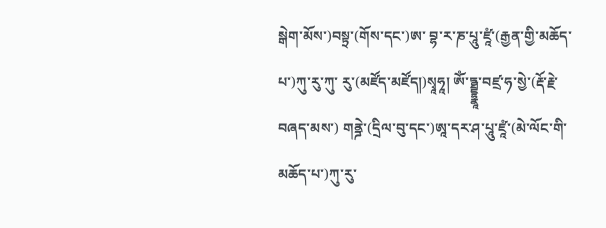སྒེག་མོས་)བསྟྲ་(གོས་དང་)ཨ་ བྷ་ར་ཎ་པཱུ་ཛཱཾ་(རྒྱན་གྱི་མཆོད་པ་)ཀུ་རུ་ཀུ་ རུ་(མཛོད་མཛོད།)སྭཱཧཱ། ༀ་ཏྠྡྷྣཱ་བཛྲ་ཧ་སྱེ་(རྡོ་རྗེ་བཞད་མས་) གནྜེ་(དྲིལ་བུ་དང་)ཨཱ་དར་ཤ་པཱུ་ཛཱཾ་(མེ་ལོང་གི་མཆོད་པ་)ཀུ་རུ་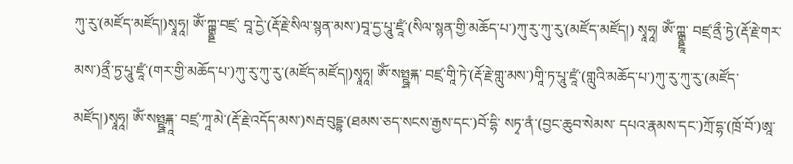ཀུ་རུ་(མཛོད་མཛོད།)སྭཱཧཱ། ༀ་ཀྑྒྷྔ་བཛྲ་ བཱ་དྱེ་(རྡོ་རྗེ་སིལ་སྙན་མས་)བཱ་དྱ་པཱུ་ཛཱཾ་(སིལ་སྙན་གྱི་མཆོད་པ་)ཀུ་རུ་ཀུ་རུ་(མཛོད་མཛོད།) སྭཱཧཱ། ༀ་ཀྑྒྷྔཱ་ བཛྲ་ནྲྀ་ཏྱེ་(རྡོ་རྗེ་གར་མས་)ནྲྀ་ཏྱ་པཱུ་ཛཱཾ་(གར་གྱི་མཆོད་པ་)ཀུ་རུ་ཀུ་རུ་(མཛོད་མཛོད།)སྭཱཧཱ། ༀ་སྉྤྵྴྈྐ་ བཛྲ་གཱི་ཏེ་(རྡོ་རྗེ་གླུ་མས་)གཱི་ཏ་པཱུ་ཛཱཾ་(གླུའི་མཆོད་པ་)ཀུ་རུ་ཀུ་རུ་(མཛོད་མཛོད།)སྭཱཧཱ། ༀ་སྉྤྵྴྈྐཱ་ བཛྲ་ཀཱ་མེ་(རྡོ་རྗེ་འདོད་མས་)སརྦ་བུདྡྷ་(ཐམས་ཅད་སངས་རྒྱས་དང་)བོ་དྷི་ སཏྭ་ནཾ་(བྱང་ཆུབ་སེམས་ དཔའ་རྣམས་དང་)ཀྲོ་དྷ་(ཁྲོ་བོ་)ཨཱ་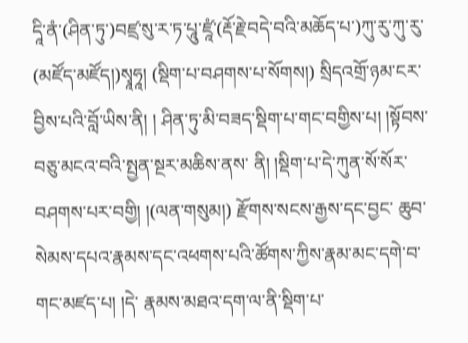དཱི་ནཾ་(ཤིན་ཏུ་)བཛྲ་སུ་ར་ཏ་པཱུ་ཛཱཾ་(རྡོ་རྗེ་བདེ་བའི་མཆོད་པ་)ཀུ་རུ་ཀུ་རུ་ (མཛོད་མཛོད།)སྭཱཧཱ། (སྡིག་པ་བཤགས་པ་སོགས།) སྲིདའགྲོ་ཉམ་ངར་བྱིས་པའི་བློ་ཡིས་ནི། ། ཤིན་ཏུ་མི་བཟད་སྡིག་པ་གང་བགྱིས་པ། །སྟོབས་བཅུ་མངའ་བའི་སྤྱན་སྔར་མཆིས་ནས་ ནི། །སྡིག་པ་དེ་ཀུན་སོ་སོར་བཤགས་པར་བགྱི། །(ལན་གསུམ།) རྫོགས་སངས་རྒྱས་དང་བྱང་ ཆུབ་སེམས་དཔའ་རྣམས་དང་འཕགས་པའི་ཚོགས་ཀྱིས་རྣམ་མང་དགེ་བ་གང་མཛད་པ། །དེ་ རྣམས་མཐའ་དག་ལ་ནི་སྡིག་པ་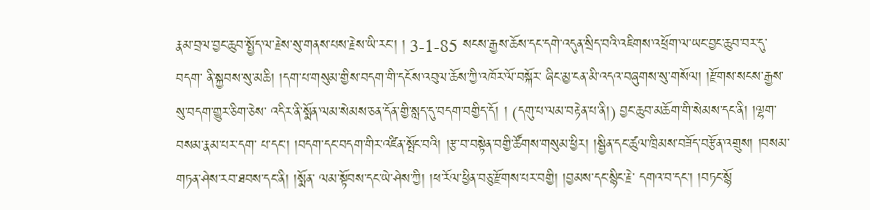རྣམ་བྲལ་བྱང་ཆུབ་སྤྱོད་ལ་རྗེས་སུ་གནས་པས་རྗེས་ཡི་རང་། ། 3-1-85 སངས་རྒྱས་ཆོས་དང་དགེ་འདུན་སྲིད་བའི་འཇིགས་འཕྲོག་ལ་ཡང་བྱང་ཆུབ་བར་དུ་བདག་ ནི་སྐྱབས་སུ་མཆི། །དག་པ་གསུམ་གྱིས་བདག་གི་དངོས་འབུལ་ཆོས་ཀྱི་འཁོར་ལོ་བསྐོར་ ཞིང་མྱ་ངན་མི་འདའ་བཞུགས་སུ་གསོལ། །རྫོགས་སངས་རྒྱས་སུ་བདག་གྱུར་ཅིག་ཅེས་ འདིར་ནི་སྨོན་ལམ་སེམས་ཅན་དོན་གྱི་སླད་དུ་བདག་བགྱིད་དོ། ། (དགུ་པ་ལམ་བརྟེན་པ་ནི།) བྱང་ཆུབ་མཆོག་གི་སེམས་དང་ནི། །ལྷག་བསམ་རྣམ་པར་དག་ པ་དང་། །བདག་དང་བདག་གིར་འཛིན་སྤོང་བའི། །རྩ་བ་བསྟེན་བགྱི་ཚོགས་གསུམ་ཕྱིར། །སྦྱིན་དང་ཚུལ་ཁྲིམས་བཟོད་བརྩོན་འགྲུས། །བསམ་གཏན་ཤེས་རབ་ཐབས་དང་ནི། །སྨོན་ ལམ་སྟོབས་དང་ཡེ་ཤེས་ཀྱི། །ཕ་རོལ་ཕྱིན་བཅུ་རྫོགས་པར་བགྱི། །བྱམས་དང་སྙིང་རྗེ་ དགའ་བ་དང་། །བཏང་སྙོ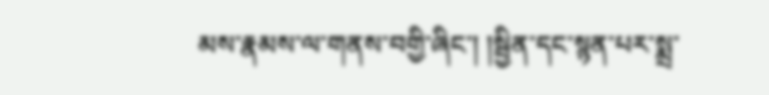མས་རྣམས་ལ་གནས་བགྱི་ཞིང་། །སྦྱིན་དང་སྙན་པར་སྨྲ་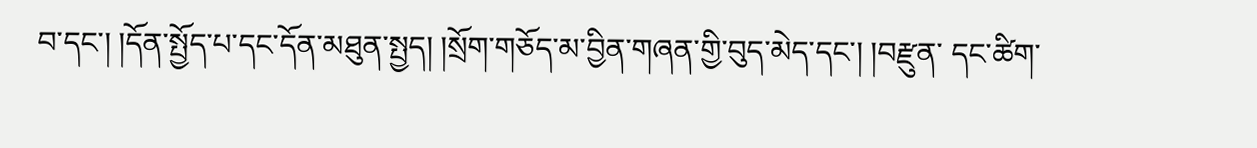བ་དང་། །དོན་སྤྱོད་པ་དང་དོན་མཐུན་སྤྱད། །སྲོག་གཅོད་མ་བྱིན་གཞན་གྱི་བུད་མེད་དང་། །བརྫུན་ དང་ཚིག་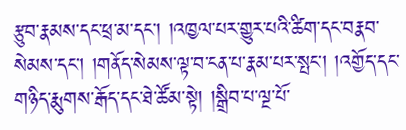རྩུབ་རྣམས་དང་ཕྲ་མ་དང་། །འཁྱལ་པར་གྱུར་པའི་ཚིག་དང་བརྣབ་སེམས་དང་། །གནོད་སེམས་ལྟ་བ་ངན་པ་རྣམ་པར་སྤང་། །འགྱོད་དང་གཉིད་རྨུགས་རྒོད་དང་ཐེ་ཚོམ་སྟེ། །སྒྲིབ་པ་ལྔ་པོ་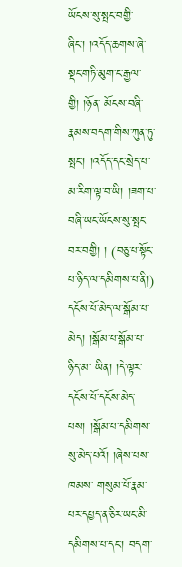ཡོངས་སུ་སྤང་བགྱི་ཞིང་། །འདོད་ཆགས་ཞེ་སྡང་གཏི་མུག་ང་རྒྱལ་གྱི། །ཉོན་ མོངས་བཞི་རྣམས་བདག་གིས་ཀུན་ཏུ་སྤང་། །འདོད་དང་སྲེད་པ་མ་རིག་ལྟ་བ་ཡི། །ཟག་པ་ བཞི་ཡང་ཡོངས་སུ་སྤང་བར་བགྱི། ། (བཅུ་པ་སྟོང་པ་ཉིད་ལ་དམིགས་པ་ནི།) དངོས་པོ་མེད་ལ་སྒོམ་པ་མེད། །སྒོམ་པ་སྒོམ་པ་ཉིད་མ་ ཡིན། །དེ་ལྟར་དངོས་པོ་དངོས་མེད་པས། །སྒོམ་པ་དམིགས་སུ་མེད་པའོ། །ཞེས་པས་ཁམས་ གསུམ་པོ་རྣམ་པར་དཔྱད་ན་ཅིར་ཡང་མི་དམིགས་པ་དང་། བདག་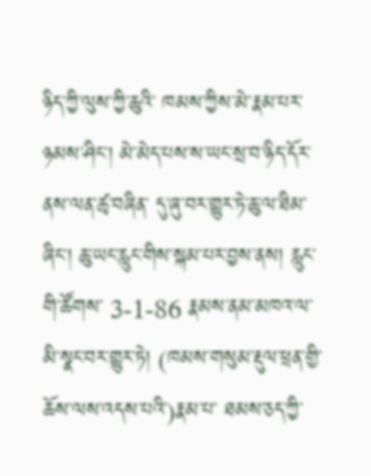ཉིད་ཀྱི་ལུས་ཀྱི་ཆུའི་ ཁམས་ཀྱིས་མེ་རྣམ་པར་ཉམས་ཤིང་། མེ་མེད་པས་ས་ཡང་སྲ་བ་ཉིད་དོར་ནས་ལན་ཚྭ་བཞིན་ དུ་ཞུ་བར་གྱུར་ཏེ་ཆུ་ལ་ཐིམ་ཞིང་། ཆུ་ཡང་རླུང་གིས་སྐམ་པར་བྱས་ནས། རླུང་གི་ཚོགས་ 3-1-86 རྣམས་ནམ་མཁའ་ལ་མི་སྣང་བར་གྱུར་ཏེ། (ཁམས་གསུམ་རྡུལ་ཕྲན་གྱི་ཆོས་ལས་འདས་པའི་)རྣམ་པ་ ཐམས་ཅད་ཀྱི་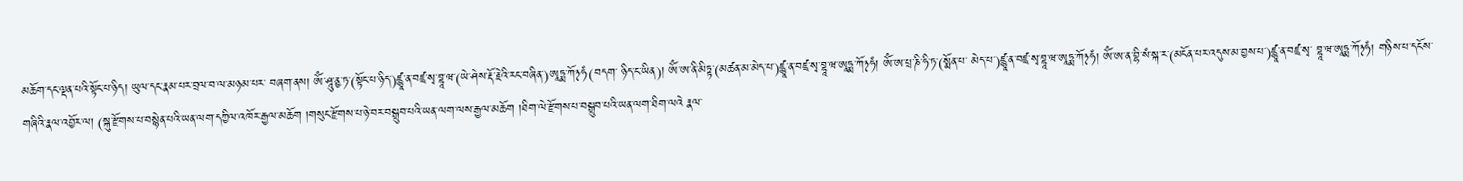མཆོག་དང་ལྡན་པའི་སྟོང་པ་ཉིད། ཡུལ་དང་རྣམ་པར་བྲལ་བ་ལ་མཉམ་པར་ བཞག་ནས། ༀ་ཤཱུ་ནྱ་ཏ་(སྟོང་པ་ཉིད་)ཛྙཱ་ན་བཛྲ་སྭ་བྷཱ་ཝ་(ཡེ་ཤེས་རྡོ་རྗེའི་རང་བཞིན་)ཨཱཏྨ་ཀོ྅ཧཾ(བདག་ ཉིད་ང་ཡིན)། ༀ་ཨ་ནི་མིཏྟ་(མཚན་མ་མེད་པ་)ཛྙཱ་ན་བཛྲ་སྭ་བྷཱ་ཝ་ཨཱཏྨ་ཀོ྅ཧཾ། ༀ་ཨ་པྲ་ཎི་ཧི་ཏ་(སྨོན་པ་ མེད་པ་)ཛྙཱ་ན་བཛྲ་སྭ་བྷཱ་ཝ་ཨཱཏྨ་ཀོ྅ཧཾ། ༀ་ཨ་ན་བྷི་སཾ་སྐ་ར་(མངོན་པར་འདུས་མ་བྱས་པ་)ཛྙཱ་ན་བཛྲ་སྭ་ བྷཱ་ཝ་ཨཱཏྨ་ཀོ྅ཧཾ། གཉིས་པ་དངོས་གཞིའི་རྣལ་འབྱོར་ལ། (སྐུ་རྫོགས་པ་བསྙེན་པའི་ཡན་ལག་དཀྱིལ་འཁོར་རྒྱལ་མཆོག །གསུང་རྫོགས་པ་ཉེ་བར་བསྒྲུབ་པའི་ཡན་ལག་ལས་རྒྱལ་མཆོག །ཐིག་ལེ་རྫོགས་པ་བསྒྲུབ་པའི་ཡན་ལག་ཐིག་ལའེ རྣལ་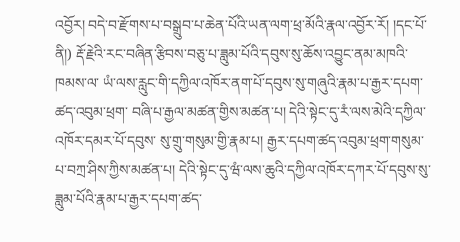འབྱོར། བདེ་བ་རྫོགས་པ་བསྒྲུབ་པ་ཆེན་པོའི་ཡན་ལག་ཕྲ་མོའི་རྣལ་འབྱོར་རོ། །དང་པོ་ནི།) རྡོ་རྗེའི་རང་བཞིན་རྩིབས་བཅུ་པ་ཟླུམ་པོའི་དབུས་སུ་ཆོས་འབྱུང་ནམ་མཁའི་ཁམས་ལ་ ཡཾ་ལས་རླུང་གི་དཀྱིལ་འཁོར་ནག་པོ་དབུས་སུ་གཞུའི་རྣམ་པ་རྒྱར་དཔག་ཚད་འབུམ་ཕྲག་ བཞི་པ་རྒྱལ་མཚན་གྱིས་མཚན་པ། དེའི་སྟེང་དུ་རཾ་ལས་མེའི་དཀྱིལ་འཁོར་དམར་པོ་དབུས་ སུ་གྲུ་གསུམ་གྱི་རྣམ་པ། རྒྱར་དཔག་ཚད་འབུམ་ཕྲག་གསུམ་པ་བཀྲ་ཤིས་ཀྱིས་མཚན་པ། དེའི་སྟེང་དུ་ཝཾ་ལས་ཆུའི་དཀྱིལ་འཁོར་དཀར་པོ་དབུས་སུ་ཟླུམ་པོའི་རྣམ་པ་རྒྱར་དཔག་ཚད་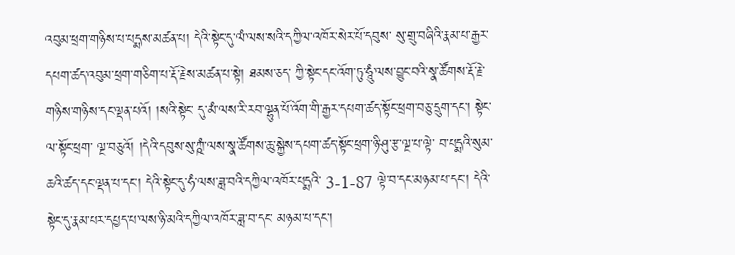འབུམ་ཕྲག་གཉིས་པ་པདྨས་མཚན་པ། དེའི་སྟེང་དུ་ལཾ་ལས་སའི་དཀྱིལ་འཁོར་སེར་པོ་དབུས་ སུ་གྲུ་བཞིའི་རྣམ་པ་རྒྱར་དཔག་ཚད་འབུམ་ཕྲག་གཅིག་པ་རྡོ་རྗེས་མཚན་པ་སྟེ། ཐམས་ཅད་ ཀྱི་སྟེང་དང་འོག་ཏུ་ཧཱུཾ་ལས་བྱུང་བའི་སྣ་ཚོགས་རྡོ་རྗེ་གཉིས་གཉིས་དང་ལྡན་པའོ། །སའི་སྟེང་ དུ་མཾ་ལས་རི་རབ་ལྷུན་པོ་འོག་གི་རྒྱར་དཔག་ཚད་སྟོང་ཕྲག་བཅུ་དྲུག་དང་། སྟེང་ལ་སྟོང་ཕྲག་ ལྔ་བཅུའོ། །དེའི་དབུས་སུ་ཀྵཾ་ལས་སྣ་ཚོགས་ཆུ་སྐྱེས་དཔག་ཚད་སྟོང་ཕྲག་ཉི་ཤུ་རྩ་ལྔ་པ་ལྟེ་ བ་པདྨའི་སུམ་ཆའི་ཚད་དང་ལྡན་པ་དང་། དེའི་སྟེང་དུ་ཧཾ་ལས་ཟླ་བའི་དཀྱིལ་འཁོར་པདྨའི་ 3-1-87 ལྟེ་བ་དང་མཉམ་པ་དང་། དེའི་སྟེང་དུ་རྣམ་པར་དཔྱད་པ་ལས་ཉི་མའི་དཀྱིལ་འཁོར་ཟླ་བ་དང་ མཉམ་པ་དང་།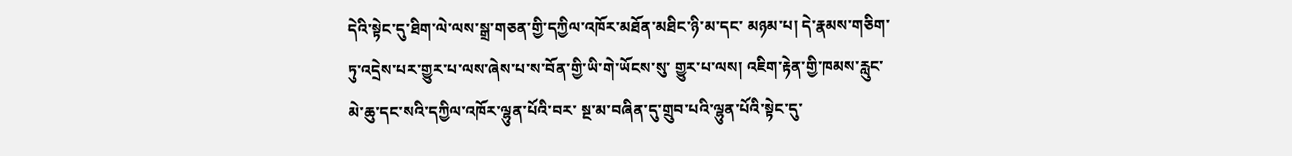དེའི་སྟེང་དུ་ཐིག་ལེ་ལས་སྒྲ་གཅན་གྱི་དཀྱིལ་འཁོར་མཐོན་མཐིང་ཉི་མ་དང་ མཉམ་པ། དེ་རྣམས་གཅིག་ཏུ་འདྲེས་པར་གྱུར་པ་ལས་ཞེས་པ་ས་བོན་གྱི་ཡི་གེ་ཡོངས་སུ་ གྱུར་པ་ལས། འཇིག་རྟེན་གྱི་ཁམས་རླུང་ མེ་ཆུ་དང་སའི་དཀྱིལ་འཁོར་ལྷུན་པོའི་བར་ སྔ་མ་བཞིན་དུ་གྲུབ་པའི་ལྷུན་པོའི་སྟེང་དུ་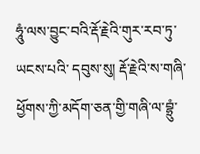ཧཱུཾ་ལས་བྱུང་བའི་རྡོ་རྗེའི་གུར་རབ་ཏུ་ཡངས་པའི་ དབུས་སུ། རྡོ་རྗེའི་ས་གཞི་ཕྱོགས་ཀྱི་མདོག་ཅན་གྱི་གཞི་ལ་བྷྲུཾ་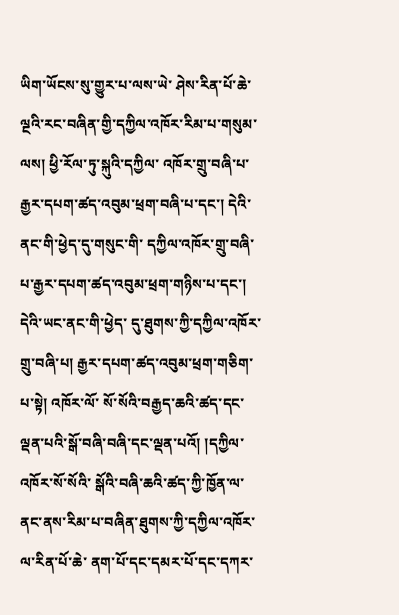ཡིག་ཡོངས་སུ་གྱུར་པ་ལས་ཡེ་ ཤེས་རིན་པོ་ཆེ་ལྔའི་རང་བཞིན་གྱི་དཀྱིལ་འཁོར་རིམ་པ་གསུམ་ལས། ཕྱི་རོལ་ཏུ་སྐུའི་དཀྱིལ་ འཁོར་གྲུ་བཞི་པ་རྒྱར་དཔག་ཚད་འབུམ་ཕྲག་བཞི་པ་དང་། དེའི་ནང་གི་ཕྱེད་དུ་གསུང་གི་ དཀྱིལ་འཁོར་གྲུ་བཞི་པ་རྒྱར་དཔག་ཚད་འབུམ་ཕྲག་གཉིས་པ་དང་། དེའི་ཡང་ནང་གི་ཕྱེད་ དུ་ཐུགས་ཀྱི་དཀྱིལ་འཁོར་གྲུ་བཞི་པ། རྒྱར་དཔག་ཚད་འབུམ་ཕྲག་གཅིག་པ་སྟེ། འཁོར་ལོ་ སོ་སོའི་བརྒྱད་ཆའི་ཚད་དང་ལྡན་པའི་སྒོ་བཞི་བཞི་དང་ལྡན་པའོ། །དཀྱིལ་འཁོར་སོ་སོའི་ སྒོའི་བཞི་ཆའི་ཚད་ཀྱི་ཁྱོན་ལ་ནང་ནས་རིམ་པ་བཞིན་ཐུགས་ཀྱི་དཀྱིལ་འཁོར་ལ་རིན་པོ་ཆེ་ ནག་པོ་དང་དམར་པོ་དང་དཀར་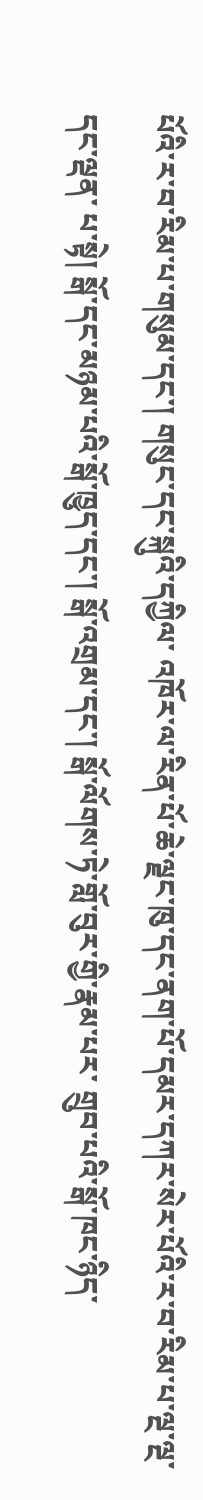པོའི་ར་བ་རིམ་པ་གསུམ་དང་། གསུང་དང་སྐུའི་དཀྱིལ་ འཁོར་ལ་རིན་པོ་ཆེ་ལྗང་ཁུ་དང་ནག་པོ་དམར་དཀར་སེར་པོའི་ར་བ་རིམ་པ་ལྔ་ལྔ་དང་ལྡན་ པ་སྟེ། སྒོ་དང་མཉམ་པའི་སྒོ་ཁྱུད་དང་། སྒོ་འགྲམ་དང་། སྒོ་ལོགས་ཏེ་གློ་བུར་གྱི་རྣམ་པར་ གྲུབ་པའི་སྒོ་ཁང་ཉིད་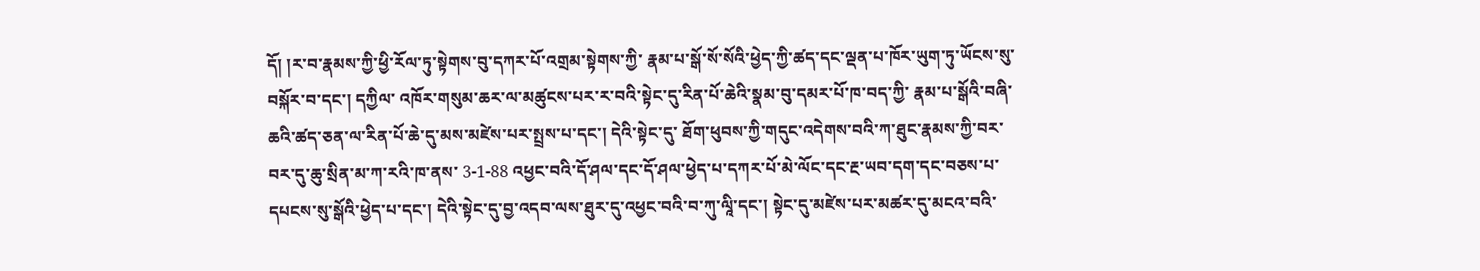དོ། །ར་བ་རྣམས་ཀྱི་ཕྱི་རོལ་ཏུ་སྟེགས་བུ་དཀར་པོ་འགྲམ་སྟེགས་ཀྱི་ རྣམ་པ་སྒོ་སོ་སོའི་ཕྱེད་ཀྱི་ཚད་དང་ལྡན་པ་ཁོར་ཡུག་ཏུ་ཡོངས་སུ་བསྐོར་བ་དང་། དཀྱིལ་ འཁོར་གསུམ་ཆར་ལ་མཚུངས་པར་ར་བའི་སྟེང་དུ་རིན་པོ་ཆེའི་སྣམ་བུ་དམར་པོ་ཁ་བད་ཀྱི་ རྣམ་པ་སྒོའི་བཞི་ཆའི་ཚད་ཅན་ལ་རིན་པོ་ཆེ་དུ་མས་མཛེས་པར་སྤྲས་པ་དང་། དེའི་སྟེང་དུ་ ཐོག་ཕུབས་ཀྱི་གདུང་འདེགས་བའི་ཀ་ཐུང་རྣམས་ཀྱི་བར་བར་དུ་ཆུ་སྲིན་མ་ཀ་རའི་ཁ་ནས་ 3-1-88 འཕྱང་བའི་དོ་ཤལ་དང་དོ་ཤལ་ཕྱེད་པ་དཀར་པོ་མེ་ལོང་དང་རྔ་ཡབ་དག་དང་བཅས་པ་ དཔངས་སུ་སྒོའི་ཕྱེད་པ་དང་། དེའི་སྟེང་དུ་བྱ་འདབ་ལས་ཐུར་དུ་འཕྱང་བའི་བ་ཀུ་ལཱི་དང་། སྟེང་དུ་མཛེས་པར་མཚར་དུ་མངའ་བའི་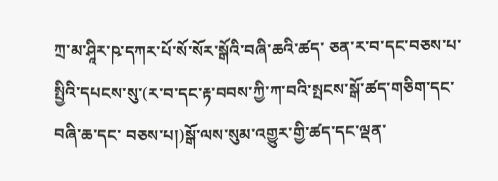ཀྲ་མ་ཤཱིར་ཥ་དཀར་པོ་སོ་སོར་སྒོའི་བཞི་ཆའི་ཚད་ ཅན་ར་བ་དང་བཅས་པ་སྤྱིའི་དཔངས་སུ་(ར་བ་དང་རྟ་བབས་ཀྱི་ཀ་བའི་སྤངས་སྒོ་ཚད་གཅིག་དང་བཞི་ཆ་དང་ བཅས་པ།)སྒོ་ལས་སུམ་འགྱུར་གྱི་ཚད་དང་ལྡན་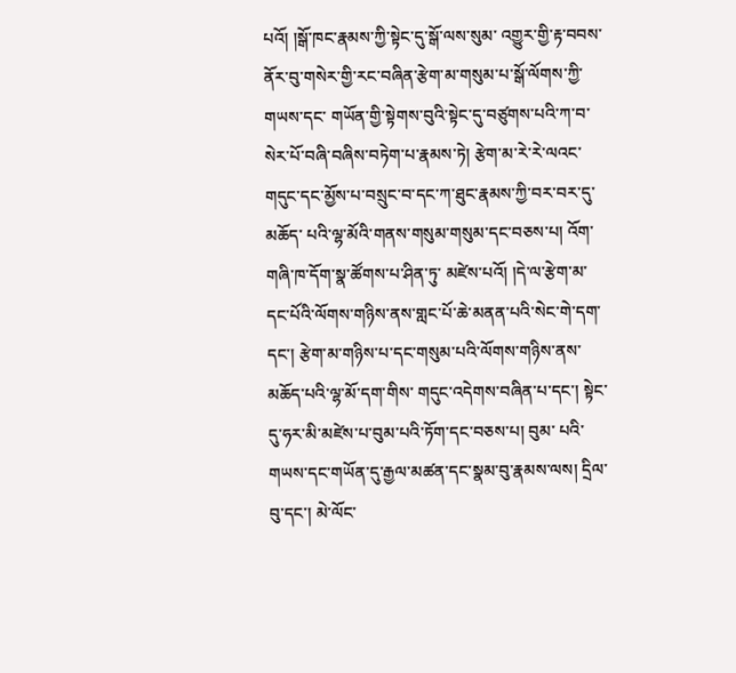པའོ། །སྒོ་ཁང་རྣམས་ཀྱི་སྟེང་དུ་སྒོ་ལས་སུམ་ འགྱུར་གྱི་རྟ་བབས་ནོར་བུ་གསེར་གྱི་རང་བཞིན་རྩེག་མ་གསུམ་པ་སྒོ་ལོགས་ཀྱི་གཡས་དང་ གཡོན་གྱི་སྟེགས་བུའི་སྟེང་དུ་བཙུགས་པའི་ཀ་བ་སེར་པོ་བཞི་བཞིས་བཏེག་པ་རྣམས་ཏེ། རྩེག་མ་རེ་རེ་ལའང་གདུང་དང་མྱོས་པ་བསྲུང་བ་དང་ཀ་ཐུང་རྣམས་ཀྱི་བར་བར་དུ་མཆོད་ པའི་ལྷ་མོའི་གནས་གསུམ་གསུམ་དང་བཅས་པ། འོག་གཞི་ཁ་དོག་སྣ་ཚོགས་པ་ཤིན་ཏུ་ མཛེས་པའོ། །དེ་ལ་རྩེག་མ་དང་པོའི་ལོགས་གཉིས་ནས་གླང་པོ་ཆེ་མནན་པའི་སེང་གེ་དག་ དང་། རྩེག་མ་གཉིས་པ་དང་གསུམ་པའི་ལོགས་གཉིས་ནས་མཆོད་པའི་ལྷ་མོ་དག་གིས་ གདུང་འདེགས་བཞིན་པ་དང་། སྟེང་དུ་ཧར་མི་མཛེས་པ་བུམ་པའི་ཏོག་དང་བཅས་པ། བུམ་ པའི་གཡས་དང་གཡོན་དུ་རྒྱལ་མཚན་དང་སྣམ་བུ་རྣམས་ལས། དྲིལ་བུ་དང་། མེ་ལོང་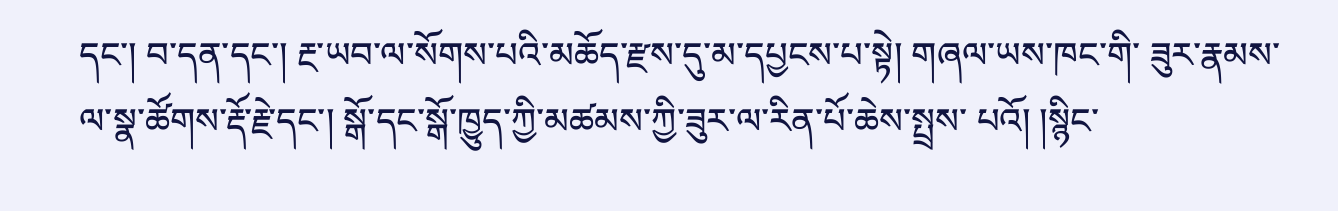དང་། བ་དན་དང་། རྔ་ཡབ་ལ་སོགས་པའི་མཆོད་རྫས་དུ་མ་དཔྱངས་པ་སྟེ། གཞལ་ཡས་ཁང་གི་ ཟུར་རྣམས་ལ་སྣ་ཚོགས་རྡོ་རྗེ་དང་། སྒོ་དང་སྒོ་ཁྱུད་ཀྱི་མཚམས་ཀྱི་ཟུར་ལ་རིན་པོ་ཆེས་སྤྲས་ པའོ། །སྙིང་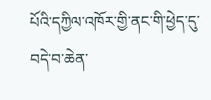པོའི་དཀྱིལ་འཁོར་གྱི་ནང་གི་ཕྱེད་དུ་བདེ་བ་ཆེན་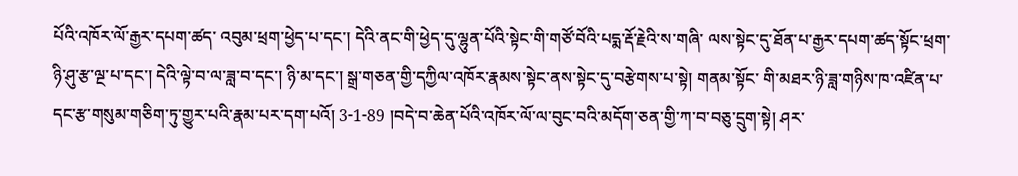པོའི་འཁོར་ལོ་རྒྱར་དཔག་ཚད་ འབུམ་ཕྲག་ཕྱེད་པ་དང་། དེའི་ནང་གི་ཕྱེད་དུ་ལྷུན་པོའི་སྟེང་གི་གཙོ་བོའི་པདྨ་རྡོ་རྗེའི་ས་གཞི་ ལས་སྟེང་དུ་ཐོན་པ་རྒྱར་དཔག་ཚད་སྟོང་ཕྲག་ཉི་ཤུ་རྩ་ལྔ་པ་དང་། དེའི་ལྟེ་བ་ལ་ཟླ་བ་དང་། ཉི་མ་དང་། སྒྲ་གཅན་གྱི་དཀྱིལ་འཁོར་རྣམས་སྟེང་ནས་སྟེང་དུ་བརྩེགས་པ་སྟེ། གནམ་སྟོང་ གི་མཐར་ཉི་ཟླ་གཉིས་ཁ་འཛིན་པ་དང་རྩ་གསུམ་གཅིག་ཏུ་གྱུར་པའི་རྣམ་པར་དག་པའོ། 3-1-89 །བདེ་བ་ཆེན་པོའི་འཁོར་ལོ་ལ་བུང་བའི་མདོག་ཅན་གྱི་ཀ་བ་བཅུ་དྲུག་སྟེ། ཤར་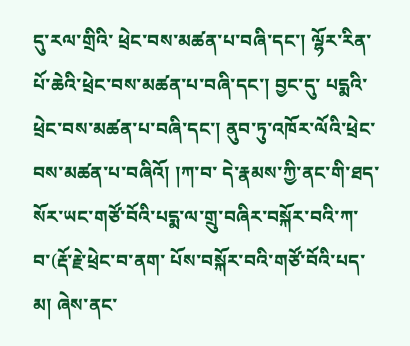དུ་རལ་གྲིའི་ ཕྲེང་བས་མཚན་པ་བཞི་དང་། ལྷོར་རིན་པོ་ཆེའི་ཕྲེང་བས་མཚན་པ་བཞི་དང་། བྱང་དུ་ པདྨའི་ཕྲེང་བས་མཚན་པ་བཞི་དང་། ནུབ་ཏུ་འཁོར་ལོའི་ཕྲེང་བས་མཚན་པ་བཞིའོ། །ཀ་བ་ དེ་རྣམས་ཀྱི་ནང་གི་ཐད་སོར་ཡང་གཙོ་བོའི་པདྨ་ལ་གྲུ་བཞིར་བསྐོར་བའི་ཀ་བ་(རྡོ་རྗེ་ཕྲེང་བ་ནག་ པོས་བསྐོར་བའི་གཙོ་བོའི་པད་མ། ཞེས་ནང་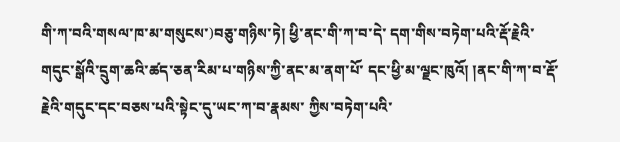གི་ཀ་བའི་གསལ་ཁ་མ་གསུངས་)བཅུ་གཉིས་ཏེ། ཕྱི་ནང་གི་ཀ་བ་དེ་ དག་གིས་བཏེག་པའི་རྡོ་རྗེའི་གདུང་སྒོའི་དྲུག་ཆའི་ཚད་ཅན་རིམ་པ་གཉིས་ཀྱི་ནང་མ་ནག་པོ་ དང་ཕྱི་མ་ལྗང་ཁུའོ། །ནང་གི་ཀ་བ་རྡོ་རྗེའི་གདུང་དང་བཅས་པའི་སྟེང་དུ་ཡང་ཀ་བ་རྣམས་ ཀྱིས་བཏེག་པའི་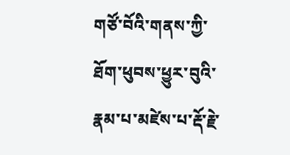གཙོ་བོའི་གནས་ཀྱི་ཐོག་ཕུབས་ཕྱུར་བུའི་རྣམ་པ་མཛེས་པ་རྡོ་རྗེ་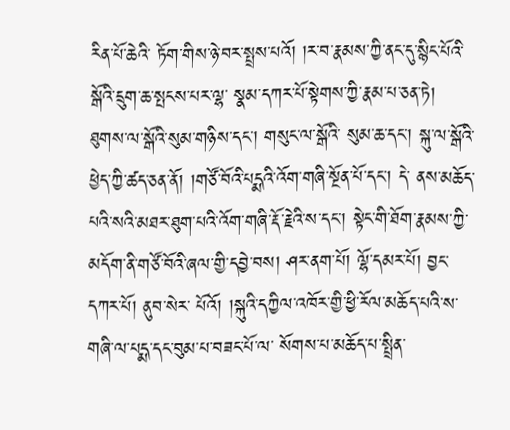རིན་པོ་ཆེའི་ ཏོག་གིས་ཉེ་བར་སྤྲས་པའོ། །ར་བ་རྣམས་ཀྱི་ནང་དུ་སྙིང་པོའི་སྒོའི་དྲུག་ཆ་སྤངས་པར་ལྷ་ སྣམ་དཀར་པོ་སྟེགས་ཀྱི་རྣམ་པ་ཅན་ཏེ། ཐུགས་ལ་སྒོའི་སུམ་གཉིས་དང་། གསུང་ལ་སྒོའི་ སུམ་ཆ་དང་། སྐུ་ལ་སྒོའི་ཕྱེད་ཀྱི་ཚད་ཅན་ནོ། །གཙོ་བོའི་པདྨའི་འོག་གཞི་སྔོན་པོ་དང་། དེ་ ནས་མཆོད་པའི་སའི་མཐར་ཐུག་པའི་འོག་གཞི་རྡོ་རྗེའི་ས་དང་། སྟེང་གི་ཐོག་རྣམས་ཀྱི་ མདོག་ནི་གཙོ་བོའི་ཞལ་གྱི་དབྱེ་བས། ཤར་ནག་པོ། ལྷོ་དམར་པོ། བྱང་དཀར་པོ། ནུབ་སེར་ པོའོ། །སྐུའི་དཀྱིལ་འཁོར་གྱི་ཕྱི་རོལ་མཆོད་པའི་ས་གཞི་ལ་པདྨ་དང་བུམ་པ་བཟང་པོ་ལ་ སོགས་པ་མཆོད་པ་སྤྲིན་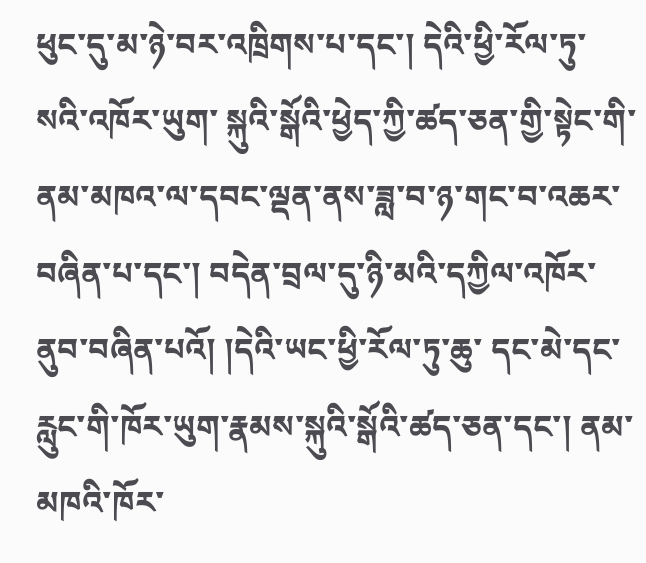ཕུང་དུ་མ་ཉེ་བར་འཁྲིགས་པ་དང་། དེའི་ཕྱི་རོལ་ཏུ་སའི་འཁོར་ཡུག་ སྐུའི་སྒོའི་ཕྱེད་ཀྱི་ཚད་ཅན་གྱི་སྟེང་གི་ནམ་མཁའ་ལ་དབང་ལྡན་ནས་ཟླ་བ་ཉ་གང་བ་འཆར་ བཞིན་པ་དང་། བདེན་བྲལ་དུ་ཉི་མའི་དཀྱིལ་འཁོར་ནུབ་བཞིན་པའོ། །དེའི་ཡང་ཕྱི་རོལ་ཏུ་ཆུ་ དང་མེ་དང་རླུང་གི་ཁོར་ཡུག་རྣམས་སྐུའི་སྒོའི་ཚད་ཅན་དང་། ནམ་མཁའི་ཁོར་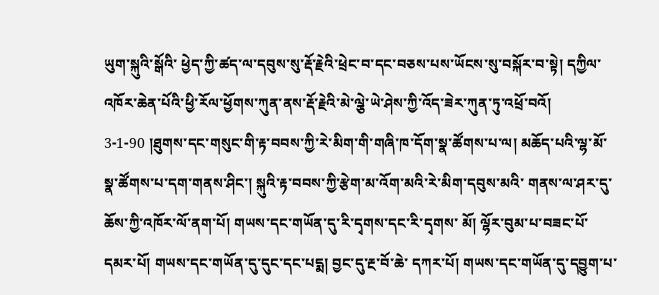ཡུག་སྐུའི་སྒོའི་ ཕྱེད་ཀྱི་ཚད་ལ་དབུས་སུ་རྡོ་རྗེའི་ཕྲེང་བ་དང་བཅས་པས་ཡོངས་སུ་བསྐོར་བ་སྟེ། དཀྱིལ་ འཁོར་ཆེན་པོའི་ཕྱི་རོལ་ཕྱོགས་ཀུན་ནས་རྡོ་རྗེའི་མེ་ལྕེ་ཡེ་ཤེས་ཀྱི་འོད་ཟེར་ཀུན་ཏུ་འཕྲོ་བའོ། 3-1-90 །ཐུགས་དང་གསུང་གི་རྟ་བབས་ཀྱི་རེ་མིག་གི་གཞི་ཁ་དོག་སྣ་ཚོགས་པ་ལ། མཆོད་པའི་ལྷ་མོ་ སྣ་ཚོགས་པ་དག་གནས་ཤིང་། སྐུའི་རྟ་བབས་ཀྱི་རྩེག་མ་འོག་མའི་རེ་མིག་དབུས་མའི་ གནས་ལ་ཤར་དུ་ཆོས་ཀྱི་འཁོར་ལོ་ནག་པོ། གཡས་དང་གཡོན་དུ་རི་དྭགས་དང་རི་དྭགས་ མོ། ལྷོར་བུམ་པ་བཟང་པོ་དམར་པོ། གཡས་དང་གཡོན་དུ་དུང་དང་པདྨ། བྱང་དུ་རྔ་བོ་ཆེ་ དཀར་པོ། གཡས་དང་གཡོན་དུ་དབྱུག་པ་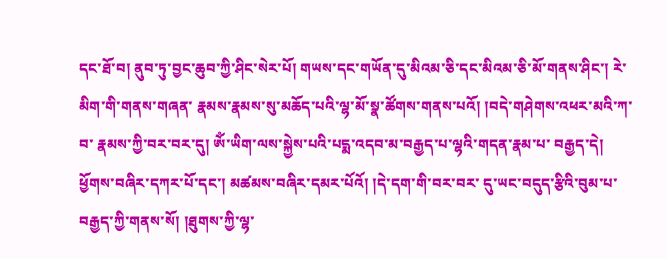དང་ཐོ་བ། ནུབ་ཏུ་བྱང་ཆུབ་ཀྱི་ཤིང་སེར་པོ། གཡས་དང་གཡོན་དུ་མིའམ་ཅི་དང་མིའམ་ཅི་མོ་གནས་ཤིང་། རེ་མིག་གི་གནས་གཞན་ རྣམས་རྣམས་སུ་མཆོད་པའི་ལྷ་མོ་སྣ་ཚོགས་གནས་པའོ། །བདེ་གཤེགས་འཕར་མའི་ཀ་བ་ རྣམས་ཀྱི་བར་བར་དུ། ༀ་ཡིག་ལས་སྐྱེས་པའི་པདྨ་འདབ་མ་བརྒྱད་པ་ལྷའི་གདན་རྣམ་པ་ བརྒྱད་དེ། ཕྱོགས་བཞིར་དཀར་པོ་དང་། མཚམས་བཞིར་དམར་པོའོ། །དེ་དག་གི་བར་བར་ དུ་ཡང་བདུད་རྩིའི་བུམ་པ་བརྒྱད་ཀྱི་གནས་སོ། །ཐུགས་ཀྱི་ལྷ་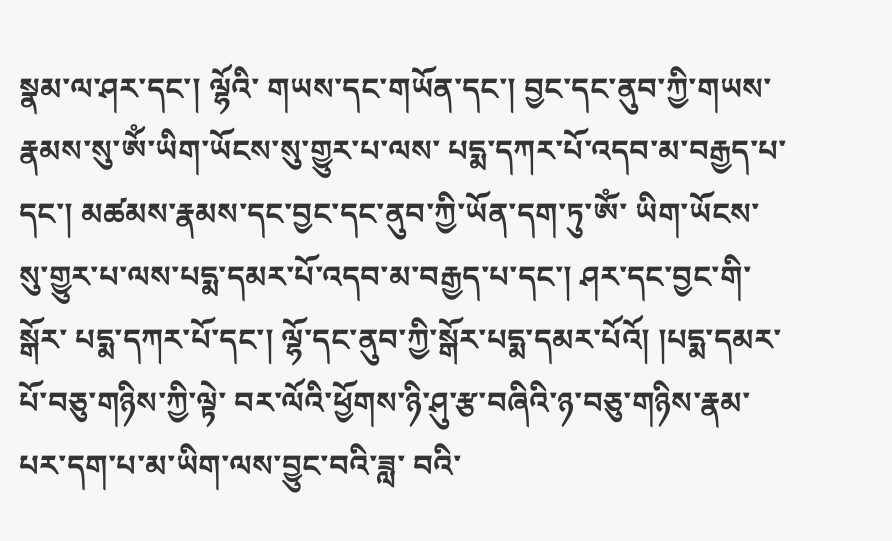སྣམ་ལ་ཤར་དང་། ལྷོའི་ གཡས་དང་གཡོན་དང་། བྱང་དང་ནུབ་ཀྱི་གཡས་རྣམས་སུ་ༀ་ཡིག་ཡོངས་སུ་གྱུར་པ་ལས་ པདྨ་དཀར་པོ་འདབ་མ་བརྒྱད་པ་དང་། མཚམས་རྣམས་དང་བྱང་དང་ནུབ་ཀྱི་ཡོན་དག་ཏུ་ༀ་ ཡིག་ཡོངས་སུ་གྱུར་པ་ལས་པདྨ་དམར་པོ་འདབ་མ་བརྒྱད་པ་དང་། ཤར་དང་བྱང་གི་སྒོར་ པདྨ་དཀར་པོ་དང་། ལྷོ་དང་ནུབ་ཀྱི་སྒོར་པདྨ་དམར་པོའོ། །པདྨ་དམར་པོ་བཅུ་གཉིས་ཀྱི་ལྟེ་ བར་ལོའི་ཕྱོགས་ཉི་ཤུ་རྩ་བཞིའི་ཉ་བཅུ་གཉིས་རྣམ་པར་དག་པ་མ་ཡིག་ལས་བྱུང་བའི་ཟླ་ བའི་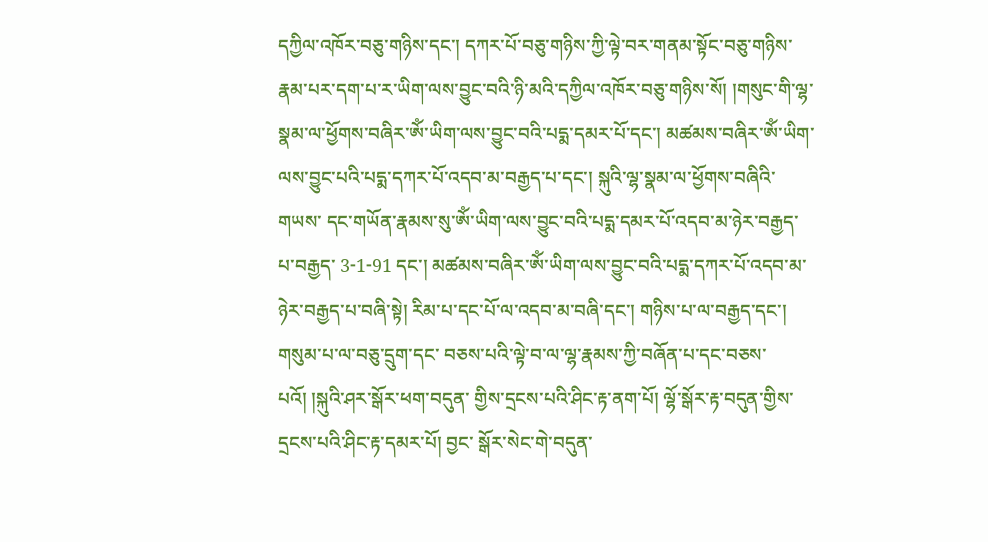དཀྱིལ་འཁོར་བཅུ་གཉིས་དང་། དཀར་པོ་བཅུ་གཉིས་ཀྱི་ལྟེ་བར་གནམ་སྟོང་བཅུ་གཉིས་ རྣམ་པར་དག་པ་ར་ཡིག་ལས་བྱུང་བའི་ཉི་མའི་དཀྱིལ་འཁོར་བཅུ་གཉིས་སོ། །གསུང་གི་ལྷ་ སྣམ་ལ་ཕྱོགས་བཞིར་ༀ་ཡིག་ལས་བྱུང་བའི་པདྨ་དམར་པོ་དང་། མཚམས་བཞིར་ༀ་ཡིག་ ལས་བྱུང་པའི་པདྨ་དཀར་པོ་འདབ་མ་བརྒྱད་པ་དང་། སྐུའི་ལྷ་སྣམ་ལ་ཕྱོགས་བཞིའི་གཡས་ དང་གཡོན་རྣམས་སུ་ༀ་ཡིག་ལས་བྱུང་བའི་པདྨ་དམར་པོ་འདབ་མ་ཉེར་བརྒྱད་པ་བརྒྱད་ 3-1-91 དང་། མཚམས་བཞིར་ༀ་ཡིག་ལས་བྱུང་བའི་པདྨ་དཀར་པོ་འདབ་མ་ཉེར་བརྒྱད་པ་བཞི་སྟེ། རིམ་པ་དང་པོ་ལ་འདབ་མ་བཞི་དང་། གཉིས་པ་ལ་བརྒྱད་དང་། གསུམ་པ་ལ་བཅུ་དྲུག་དང་ བཅས་པའི་ལྟེ་བ་ལ་ལྷ་རྣམས་ཀྱི་བཞོན་པ་དང་བཅས་པའོ། །སྐུའི་ཤར་སྒོར་ཕག་བདུན་ གྱིས་དྲངས་པའི་ཤིང་རྟ་ནག་པོ། ལྷོ་སྒོར་རྟ་བདུན་གྱིས་དྲངས་པའི་ཤིང་རྟ་དམར་པོ། བྱང་ སྒོར་སེང་གེ་བདུན་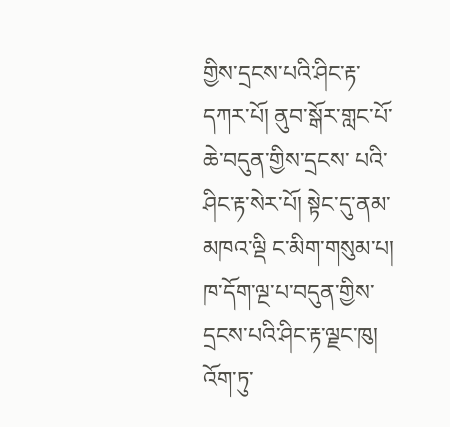གྱིས་དྲངས་པའི་ཤིང་རྟ་དཀར་པོ། ནུབ་སྒོར་གླང་པོ་ཆེ་བདུན་གྱིས་དྲངས་ པའི་ཤིང་རྟ་སེར་པོ། སྟེང་དུ་ནམ་མཁའ་ལྡི ང་མིག་གསུམ་པ། ཁ་དོག་ལྔ་པ་བདུན་གྱིས་ དྲངས་པའི་ཤིང་རྟ་ལྗང་ཁུ། འོག་ཏུ་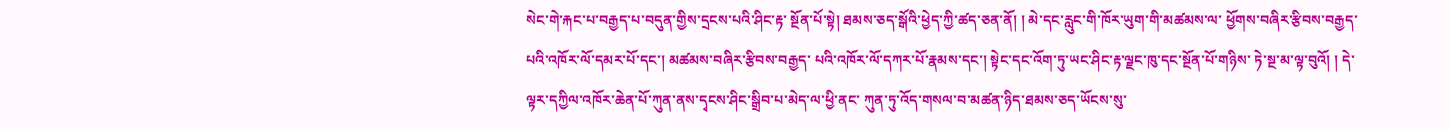སེང་གེ་རྐང་པ་བརྒྱད་པ་བདུན་གྱིས་དྲངས་པའི་ཤིང་རྟ་ སྔོན་པོ་སྟེ། ཐམས་ཅད་སྒོའི་ཕྱེད་ཀྱི་ཚད་ཅན་ནོ། ། མེ་དང་རླུང་གི་ཁོར་ཡུག་གི་མཚམས་ལ་ ཕྱོགས་བཞིར་རྩིབས་བརྒྱད་པའི་འཁོར་ལོ་དམར་པོ་དང་། མཚམས་བཞིར་རྩིབས་བརྒྱད་ པའི་འཁོར་ལོ་དཀར་པོ་རྣམས་དང་། སྟེང་དང་འོག་ཏུ་ཡང་ཤིང་རྟ་ལྗང་ཁུ་དང་སྔོན་པོ་གཉིས་ ཏེ་སྔ་མ་ལྟ་བུའོ། ། དེ་ལྟར་དཀྱིལ་འཁོར་ཆེན་པོ་ཀུན་ནས་དྭངས་ཤིང་སྒྲིབ་པ་མེད་ལ་ཕྱི་ནང་ ཀུན་ཏུ་འོད་གསལ་བ་མཚན་ཉིད་ཐམས་ཅད་ཡོངས་སུ་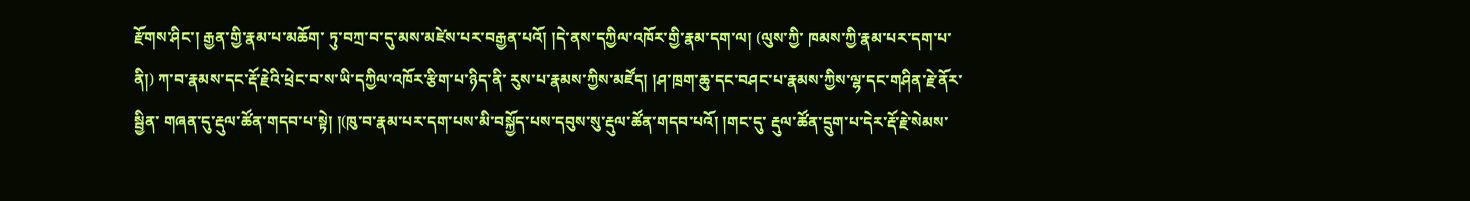རྫོགས་ཤིང་། རྒྱན་གྱི་རྣམ་པ་མཆོག་ ཏུ་བཀྲ་བ་དུ་མས་མཛེས་པར་བརྒྱན་པའོ། །དེ་ནས་དཀྱིལ་འཁོར་གྱི་རྣམ་དག་ལ། (ལུས་ཀྱི་ ཁམས་ཀྱི་རྣམ་པར་དག་པ་ནི།) ཀ་བ་རྣམས་དང་རྡོ་རྗེའི་ཕྲེང་བ་ས་ཡི་དཀྱིལ་འཁོར་རྩིག་པ་ཉིད་ནི་ རུས་པ་རྣམས་ཀྱིས་མཛོད། །ཤ་ཁྲག་ཆུ་དང་བཤང་པ་རྣམས་ཀྱིས་ལྷ་དང་གཤིན་རྗེ་ནོར་སྦྱིན་ གཞན་དུ་རྡུལ་ཚོན་གདབ་པ་སྟེ། །(ཁུ་བ་རྣམ་པར་དག་པས་མི་བསྐྱོད་པས་དབུས་སུ་རྡུལ་ཚོན་གདབ་པའོ། །གང་དུ་ རྡུལ་ཚོན་དྲུག་པ་དེར་རྡོ་རྗེ་སེམས་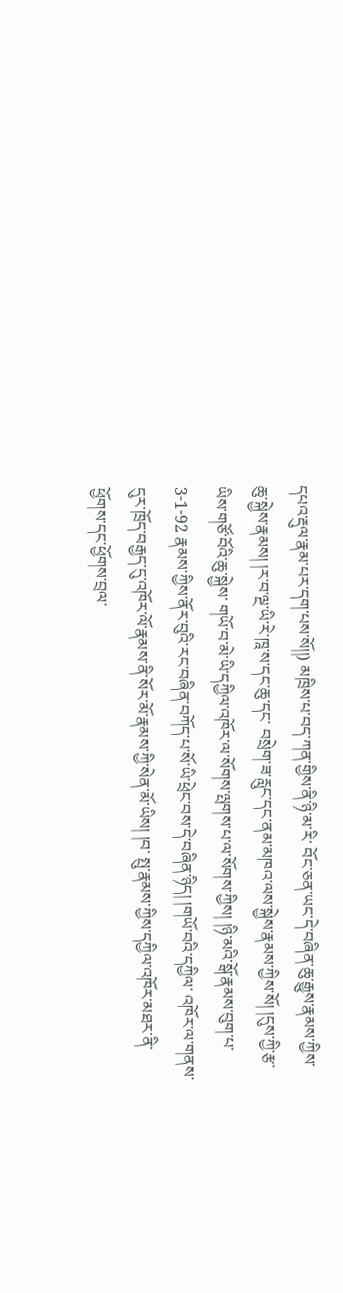དཔའ་རྡུལ་རྣམ་པར་དག་པས་སོ།།) མཁྲིས་པ་བད་ཀན་གྱིས་ནི་ཉི་མ་རི་ བོང་ཅན་ཡང་དེ་བཞིན་ཆུ་རྒྱུས་རྣམས་ཀྱིས་ཆུ་སྐྱེས་རྣམས། །ར་བ་ལྔ་ཡི་རེ་ཁཱ་ས་དང་ཆུ་དང་ བསྲེག་ཟ་རླུང་དང་ནམ་མཁའ་ལས་སྐྱེས་རྣམས་ཀྱིས་སོ། །དུས་ཀྱི་རྩ་ཡིས་གཙོ་བོའི་ཆུ་སྐྱེས་ གཡོ་བ་མེ་ཡི་དཀྱིལ་འཁོར་ལ་སོགས་ལྤགས་པ་ལ་སོགས་ཀྱིས། །ཉི་མའི་སྒོ་རྣམས་བུག་པ་ 3-1-92 རྣམས་ཀྱིས་ནོར་བུའི་རང་བཞིན་བཀོད་པ་སོ་ཡི་ཕྲེང་བས་དེ་བཞིན་ཉིད། །གཡོ་བའི་དཀྱིལ་ འཁོར་ལ་གནས་དུར་ཁྲོད་བརྒྱད་དུ་འཁོར་ལོ་རྣམས་ནི་སོར་མོ་རྣམས་ཀྱི་སེན་མོ་ཡིས། །བ་ སྤུ་རྣམས་ཀྱིས་དཀྱིལ་འཁོར་མཐར་ནི་ཕྱོགས་དང་ཕྱོགས་བྲལ་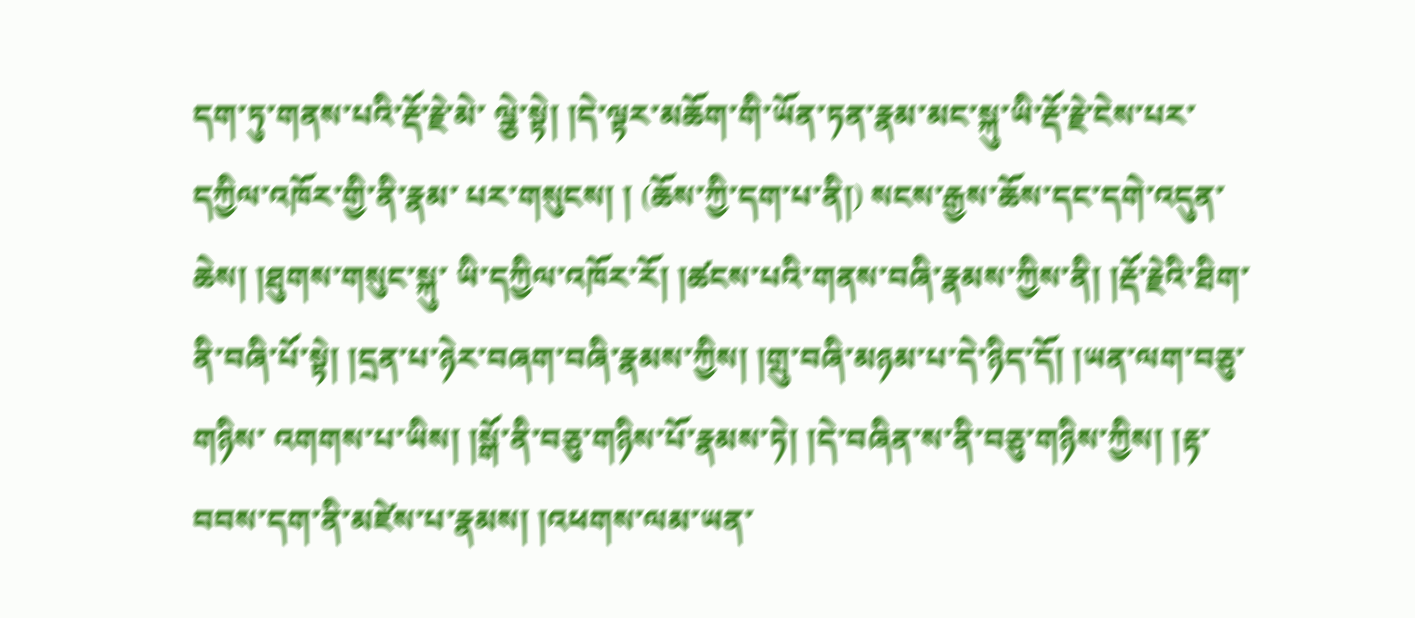དག་ཏུ་གནས་པའི་རྡོ་རྗེ་མེ་ ལྕེ་སྟེ། །དེ་ལྟར་མཆོག་གི་ཡོན་ཏན་རྣམ་མང་སྐུ་ཡི་རྡོ་རྗེ་ངེས་པར་དཀྱིལ་འཁོར་གྱི་ནི་རྣམ་ པར་གསུངས། ། (ཆོས་ཀྱི་དག་པ་ནི།) སངས་རྒྱས་ཆོས་དང་དགེ་འདུན་ཆེས། །ཐུགས་གསུང་སྐུ་ ཡི་དཀྱིལ་འཁོར་རོ། །ཚངས་པའི་གནས་བཞི་རྣམས་ཀྱིས་ནི། །རྡོ་རྗེའི་ཐིག་ནི་བཞི་པོ་སྟེ། །དྲན་པ་ཉེར་བཞག་བཞི་རྣམས་ཀྱིས། །གྲུ་བཞི་མཉམ་པ་དེ་ཉིད་དོ། །ཡན་ལག་བཅུ་གཉིས་ འགགས་པ་ཡིས། །སྒོ་ནི་བཅུ་གཉིས་པོ་རྣམས་ཏེ། །དེ་བཞིན་ས་ནི་བཅུ་གཉིས་ཀྱིས། །རྟ་ བབས་དག་ནི་མཛེས་པ་རྣམས། །འཕགས་ལམ་ཡན་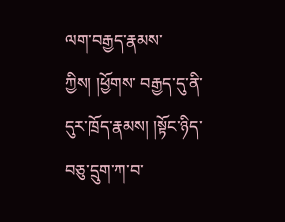ལག་བརྒྱད་རྣམས་ཀྱིས། །ཕྱོགས་ བརྒྱད་དུ་ནི་དུར་ཁྲོད་རྣམས། །སྟོང་ཉིད་བཅུ་དྲུག་ཀ་བ་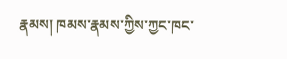རྣམས། ཁམས་རྣམས་ཀྱིས་ཀྱང་ཁང་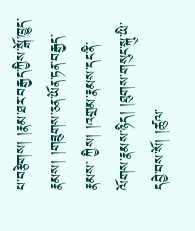པ་བརྩེགས། །རྣམ་ཐར་བརྒྱད་ཀྱིས་སྒོ་ཁྱུད་རྣམས། །གཟུགས་ཅན་ཡོན་ཏན་བརྒྱད་རྣམས་ ཀྱིས། །འགྲམ་རྣམས་དང་ནི་ལོགས་རྣམས་ཉིད། །ཐུགས་གསུང་སྐུ་ཡི་དབྱེ་བས་སོ། །ཚུལ་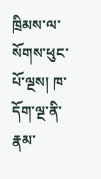ཁྲིམས་ལ་སོགས་ཕུང་པོ་ལྔས། ཁ་དོག་ལྔ་ནི་རྣམ་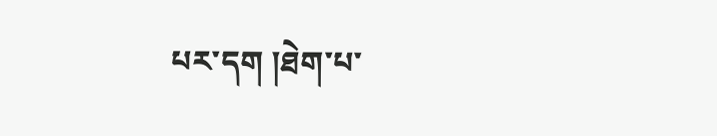པར་དག །ཐེག་པ་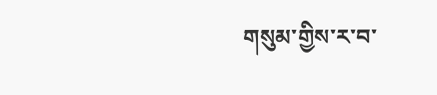གསུམ་གྱིས་ར་བ་